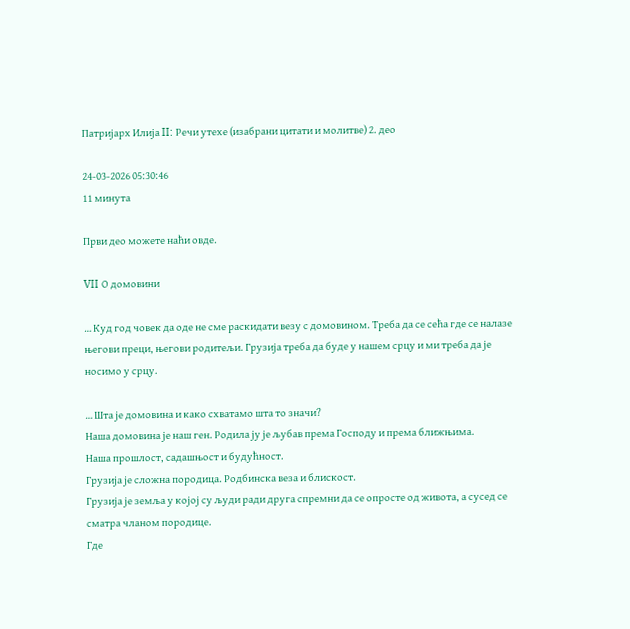Патријарх Илија II: Речи утехе (изабрани цитати и молитве) 2. део

24-03-2026 05:30:46
11 минута

Први део можете наћи овде.

VII О домовини

… Куд год човек да оде не сме раскидати везу с домовином. Треба да се сећа где се налазе његови преци, његови родитељи. Грузија треба да буде у нашем срцу и ми треба да је носимо у срцу.

… Шта је домовина и како схватамо шта то значи?
Наша домовина је наш ген. Родила ју је љубав према Господу и према ближњима.
Наша прошлост, садашњост и будућност.
Грузија је сложна породица. Родбинска веза и блискост.
Грузија је земља у којој су људи ради друга спремни да се опросте од живота, а сусед се сматра чланом породице.
Где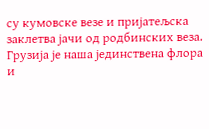су кумовске везе и пријатељска заклетва јачи од родбинских веза.
Грузија је наша јединствена флора и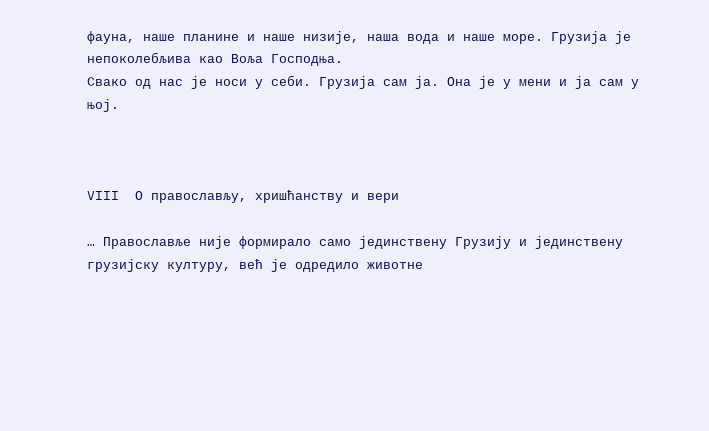фауна, наше планине и наше низије, наша вода и наше море. Грузија је непоколебљива као Воља Господња.
Свако од нас је носи у себи. Грузија сам ја. Она је у мени и ја сам у њој.



VIII  О православљу, хришћанству и вери

… Православље није формирало само јединствену Грузију и јединствену грузијску културу, већ је одредило животне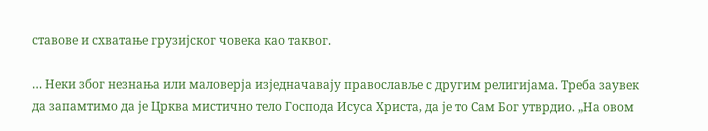ставове и схватање грузијског човека као таквог.

… Неки због незнања или маловерја изједначавају православље с другим религијама. Треба заувек да запамтимо да је Црква мистично тело Господа Исуса Христа, да је то Сам Бог утврдио. „На овом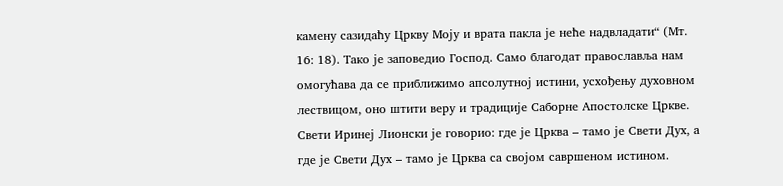камену сазидаћу Цркву Моју и врата пакла је неће надвладати“ (Мт. 16: 18). Тако је заповедио Господ. Само благодат православља нам омогућава да се приближимо апсолутној истини, усхођењу духовном лествицом, оно штити веру и традиције Саборне Апостолске Цркве. Свети Иринеј Лионски је говорио: где је Црква – тамо је Свети Дух, а где је Свети Дух – тамо је Црква са својом савршеном истином.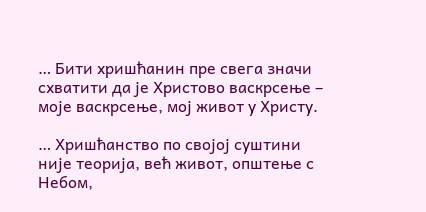… Бити хришћанин пре свега значи схватити да је Христово васкрсење – моје васкрсење, мој живот у Христу.

… Хришћанство по својој суштини није теорија, већ живот, општење с Небом,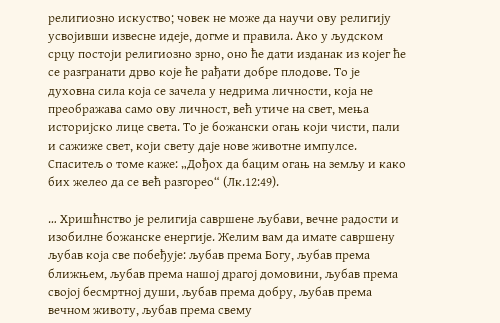религиозно искуство; човек не може да научи ову религију усвојивши извесне идеје, догме и правила. Ако у људском срцу постоји религиозно зрно, оно ће дати изданак из којег ће се разгранати дрво које ће рађати добре плодове. То је духовна сила која се зачела у недрима личности, која не преображава само ову личност, већ утиче на свет, мења историјско лице света. То је божански огањ који чисти, пали и сажиже свет, који свету даје нове животне импулсе. Спаситељ о томе каже: „Дођох да бацим огањ на земљу и како бих желео да се већ разгорео“ (Лк.12:49).

… Хришћнство је религија савршене љубави, вечне радости и изобилне божанске енергије. Желим вам да имате савршену љубав која све побеђује: љубав према Богу, љубав према ближњем, љубав према нашој драгој домовини, љубав према својој бесмртној души, љубав према добру, љубав према вечном животу, љубав према свему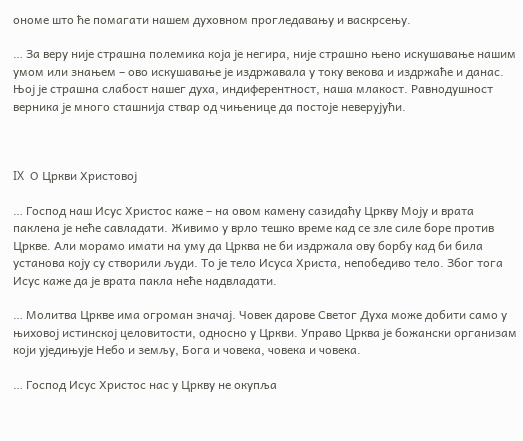ономе што ће помагати нашем духовном прогледавању и васкрсењу.

… За веру није страшна полемика која је негира, није страшно њено искушавање нашим умом или знањем – ово искушавање је издржавала у току векова и издржаће и данас. Њој је страшна слабост нашег духа, индиферентност, наша млакост. Равнодушност верника је много сташнија ствар од чињенице да постоје неверујући.



IX  О Цркви Христовој

… Господ наш Исус Христос каже – на овом камену сазидаћу Цркву Моју и врата паклена је неће савладати. Живимо у врло тешко време кад се зле силе боре против Цркве. Али морамо имати на уму да Црква не би издржала ову борбу кад би била установа коју су створили људи. То је тело Исуса Христа, непобедиво тело. Због тога Исус каже да је врата пакла неће надвладати.

… Молитва Цркве има огроман значај. Човек дарове Светог Духа може добити само у њиховој истинској целовитости, односно у Цркви. Управо Црква је божански организам који уједињује Небо и земљу, Бога и човека, човека и човека.

… Господ Исус Христос нас у Цркву не окупља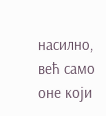насилно, већ само оне који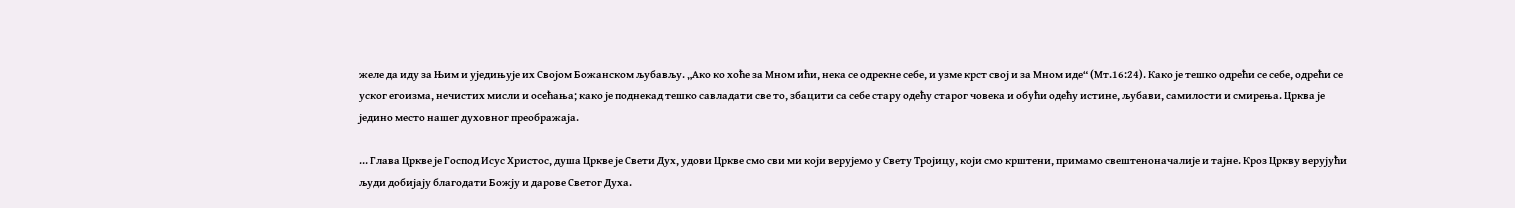желе да иду за Њим и уједињује их Својом Божанском љубављу. „Ако ко хоће за Мном ићи, нека се одрекне себе, и узме крст свој и за Мном иде“ (Мт.16:24). Како је тешко одрећи се себе, одрећи се уског егоизма, нечистих мисли и осећања; како је поднекад тешко савладати све то, збацити са себе стару одећу старог човека и обући одећу истине, љубави, самилости и смирења. Црква је једино место нашег духовног преображаја.

… Глава Цркве је Господ Исус Христос, душа Цркве је Свети Дух, удови Цркве смо сви ми који верујемо у Свету Тројицу, који смо крштени, примамо свештеноначалије и тајне. Кроз Цркву верујући људи добијају благодати Божју и дарове Светог Духа.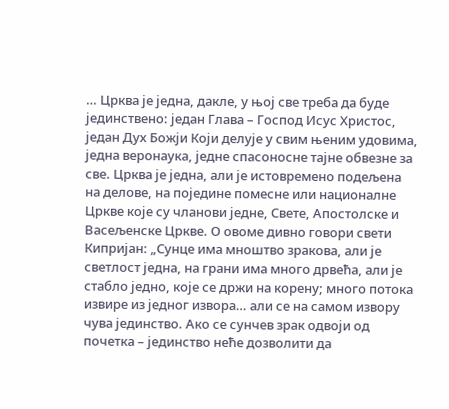… Црква је једна, дакле, у њој све треба да буде јединствено: један Глава – Господ Исус Христос, један Дух Божји Који делује у свим њеним удовима, једна веронаука, једне спасоносне тајне обвезне за све. Црква је једна, али је истовремено подељена на делове, на поједине помесне или националне Цркве које су чланови једне, Свете, Апостолске и Васељенске Цркве. О овоме дивно говори свети Кипријан: „Сунце има мноштво зракова, али је светлост једна, на грани има много дрвећа, али је стабло једно, које се држи на корену; много потока извире из једног извора… али се на самом извору чува јединство. Ако се сунчев зрак одвоји од почетка – јединство неће дозволити да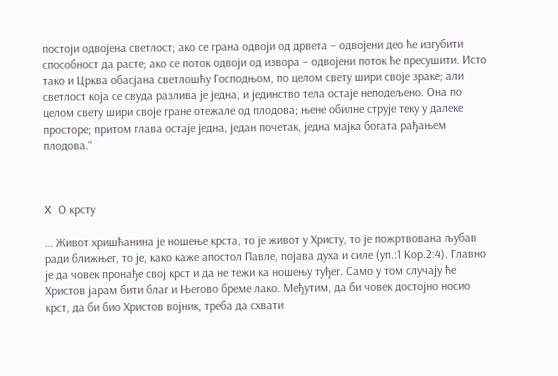постоји одвојена светлост; ако се грана одвоји од дрвета – одвојени део ће изгубити способност да расте; ако се поток одвоји од извора – одвојени поток ће пресушити. Исто тако и Црква обасјана светлошћу Господњом, по целом свету шири своје зраке; али светлост која се свуда разлива је једна, и јединство тела остаје неподељено. Она по целом свету шири своје гране отежале од плодова; њене обилне струје теку у далеке просторе; притом глава остаје једна, један почетак, једна мајка богата рађањем плодова.“



X О крсту

… Живот хришћанина је ношење крста, то је живот у Христу, то је пожртвована љубав ради ближњег, то је, како каже апостол Павле, појава духа и силе (уп.:1 Кор.2:4). Главно је да човек пронађе свој крст и да не тежи ка ношењу туђег. Само у том случају ће Христов јарам бити благ и Његово бреме лако. Међутим, да би човек достојно носио крст, да би био Христов војник, треба да схвати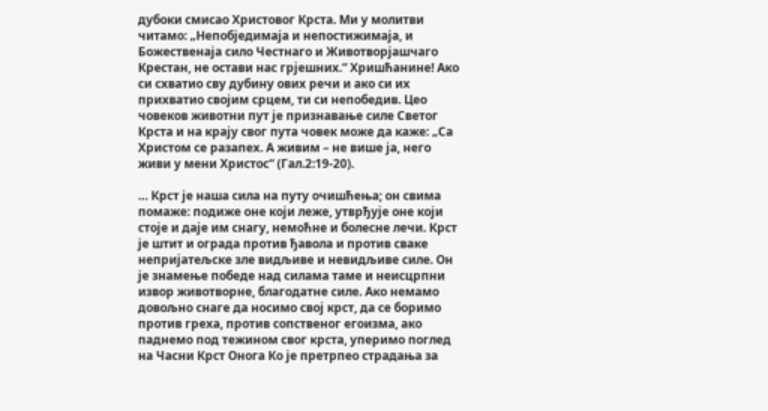дубоки смисао Христовог Крста. Ми у молитви читамо: „Непобједимаја и непостижимаја, и Божественаја сило Честнаго и Животворјашчаго Крестан, не остави нас грјешних.“ Хришћанине! Ако си схватио сву дубину ових речи и ако си их прихватио својим срцем, ти си непобедив. Цео човеков животни пут је признавање силе Светог Крста и на крају свог пута човек може да каже: „Са Христом се разапех. А живим – не више ја, него живи у мени Христос“ (Гал.2:19-20).

… Крст је наша сила на путу очишћења; он свима помаже: подиже оне који леже, утврђује оне који стоје и даје им снагу, немоћне и болесне лечи. Крст је штит и ограда против ђавола и против сваке непријатељске зле видљиве и невидљиве силе. Он је знамење победе над силама таме и неисцрпни извор животворне, благодатне силе. Ако немамо довољно снаге да носимо свој крст, да се боримо против греха, против сопственог егоизма, ако паднемо под тежином свог крста, уперимо поглед на Часни Крст Онога Ко је претрпео страдања за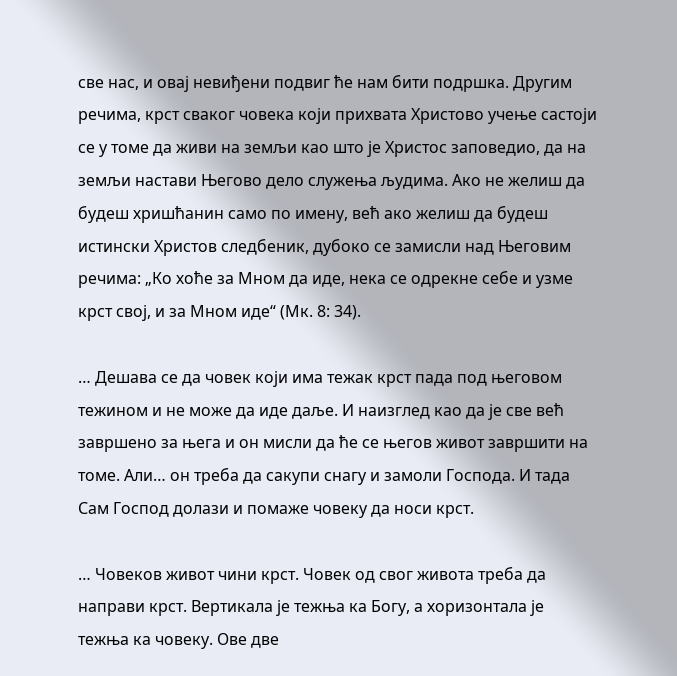све нас, и овај невиђени подвиг ће нам бити подршка. Другим речима, крст сваког човека који прихвата Христово учење састоји се у томе да живи на земљи као што је Христос заповедио, да на земљи настави Његово дело служења људима. Ако не желиш да будеш хришћанин само по имену, већ ако желиш да будеш истински Христов следбеник, дубоко се замисли над Његовим речима: „Ко хоће за Мном да иде, нека се одрекне себе и узме крст свој, и за Мном иде“ (Мк. 8: 34).

… Дешава се да човек који има тежак крст пада под његовом тежином и не може да иде даље. И наизглед као да је све већ завршено за њега и он мисли да ће се његов живот завршити на томе. Али… он треба да сакупи снагу и замоли Господа. И тада Сам Господ долази и помаже човеку да носи крст.

… Човеков живот чини крст. Човек од свог живота треба да направи крст. Вертикала је тежња ка Богу, а хоризонтала је тежња ка човеку. Ове две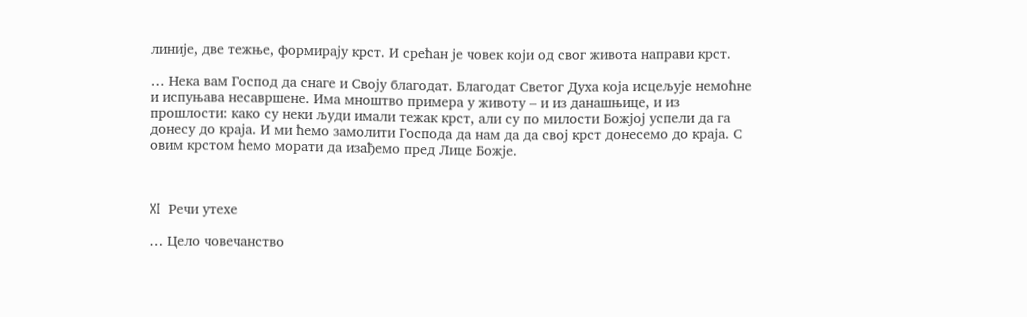линије, две тежње, формирају крст. И срећан је човек који од свог живота направи крст.

… Нека вам Господ да снаге и Своју благодат. Благодат Светог Духа која исцељује немоћне и испуњава несавршене. Има мноштво примера у животу – и из данашњице, и из прошлости: како су неки људи имали тежак крст, али су по милости Божјој успели да га донесу до краја. И ми ћемо замолити Господа да нам да да свој крст донесемо до краја. С овим крстом ћемо морати да изађемо пред Лице Божје.



XI  Речи утехе

… Цело човечанство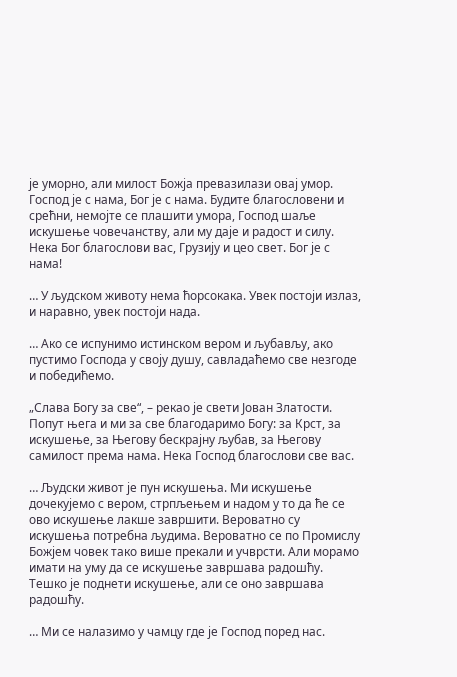је уморно, али милост Божја превазилази овај умор. Господ је с нама, Бог је с нама. Будите благословени и срећни, немојте се плашити умора, Господ шаље искушење човечанству, али му даје и радост и силу. Нека Бог благослови вас, Грузију и цео свет. Бог је с нама!

… У људском животу нема ћорсокака. Увек постоји излаз, и наравно, увек постоји нада.

… Ако се испунимо истинском вером и љубављу, ако пустимо Господа у своју душу, савладаћемо све незгоде и победићемо.

„Слава Богу за све“, – рекао је свети Јован Златости. Попут њега и ми за све благодаримо Богу: за Крст, за искушење, за Његову бескрајну љубав, за Његову самилост према нама. Нека Господ благослови све вас.

… Људски живот је пун искушења. Ми искушење дочекујемо с вером, стрпљењем и надом у то да ће се ово искушење лакше завршити. Вероватно су искушења потребна људима. Вероватно се по Промислу Божјем човек тако више прекали и учврсти. Али морамо имати на уму да се искушење завршава радошћу. Тешко је поднети искушење, али се оно завршава радошћу.

… Ми се налазимо у чамцу где је Господ поред нас.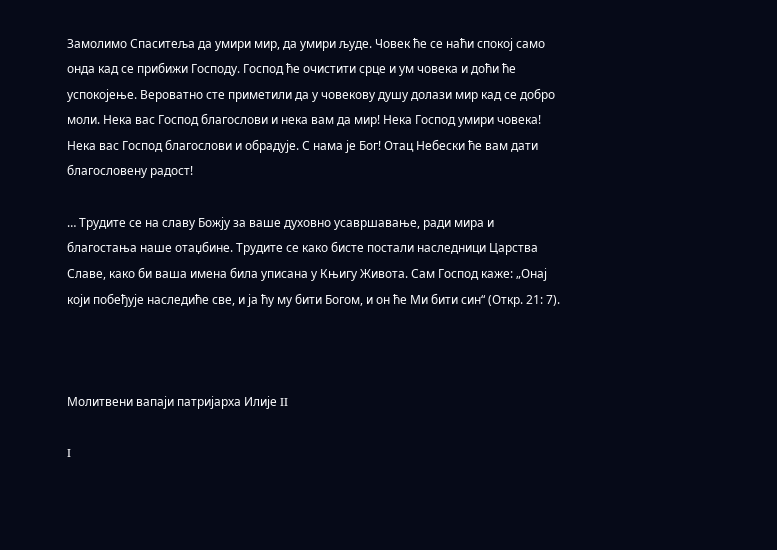Замолимо Спаситеља да умири мир, да умири људе. Човек ће се наћи спокој само онда кад се прибижи Господу. Господ ће очистити срце и ум човека и доћи ће успокојење. Вероватно сте приметили да у човекову душу долази мир кад се добро моли. Нека вас Господ благослови и нека вам да мир! Нека Господ умири човека! Нека вас Господ благослови и обрадује. С нама је Бог! Отац Небески ће вам дати благословену радост!

… Трудите се на славу Божју за ваше духовно усавршавање, ради мира и благостања наше отаџбине. Трудите се како бисте постали наследници Царства Славе, како би ваша имена била уписана у Књигу Живота. Сам Господ каже: „Онај који побеђује наследиће све, и ја ћу му бити Богом, и он ће Ми бити син“ (Откр. 21: 7).



Молитвени вапаји патријарха Илије II

I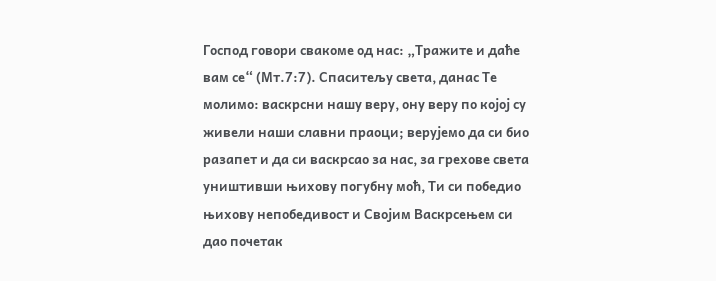Господ говори свакоме од нас: „Тражите и даће вам се“ (Мт.7:7). Спаситељу света, данас Те молимо: васкрсни нашу веру, ону веру по којој су живели наши славни праоци; верујемо да си био разапет и да си васкрсао за нас, за грехове света уништивши њихову погубну моћ, Ти си победио њихову непобедивост и Својим Васкрсењем си дао почетак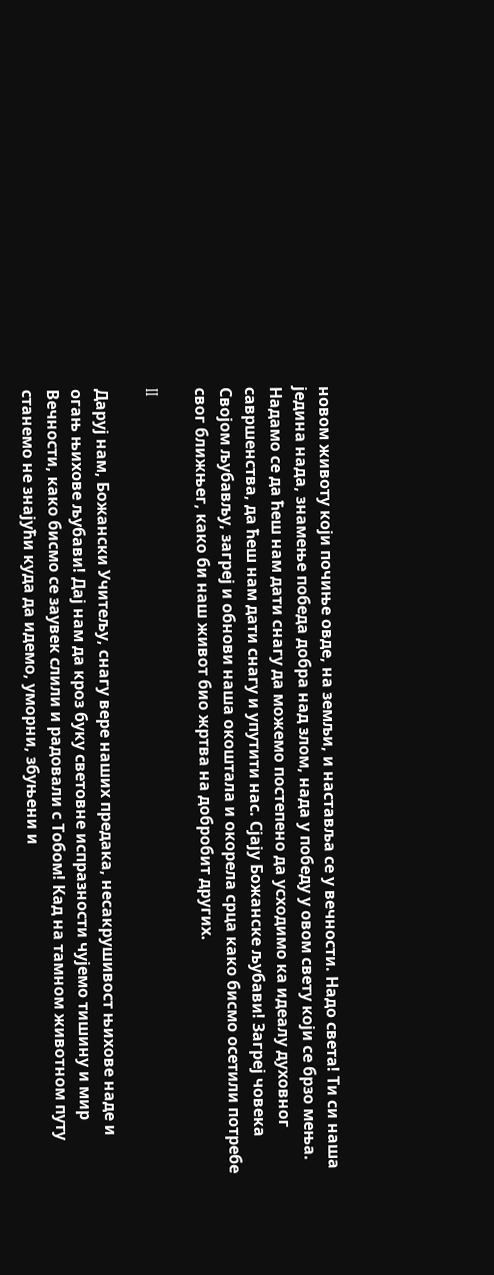новом животу који почиње овде, на земљи, и наставља се у вечности. Надо света! Ти си наша једина нада, знамење победа добра над злом, нада у победу у овом свету који се брзо мења. Надамо се да ћеш нам дати снагу да можемо постепено да усходимо ка идеалу духовног савршенства, да ћеш нам дати снагу и упутити нас. Сјају Божанске љубави! Загреј човека Својом љубављу, загреј и обнови наша окоштала и окорела срца како бисмо осетили потребе свог ближњег, како би наш живот био жртва на добробит других.

II

Даруј нам, Божански Учитељу, снагу вере наших предака, несакрушивост њихове наде и огањ њихове љубави! Дај нам да кроз буку световне испразности чујемо тишину и мир Вечности, како бисмо се заувек слили и радовали с Тобом! Кад на тамном животном путу станемо не знајући куда да идемо, уморни, збуњени и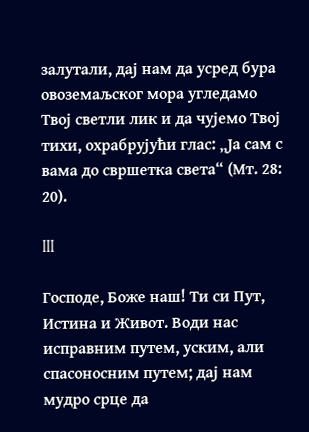залутали, дај нам да усред бура овоземаљског мора угледамо Твој светли лик и да чујемо Твој тихи, охрабрујући глас: „Ја сам с вама до свршетка света“ (Мт. 28: 20).

III

Господе, Боже наш! Ти си Пут, Истина и Живот. Води нас исправним путем, уским, али спасоносним путем; дај нам мудро срце да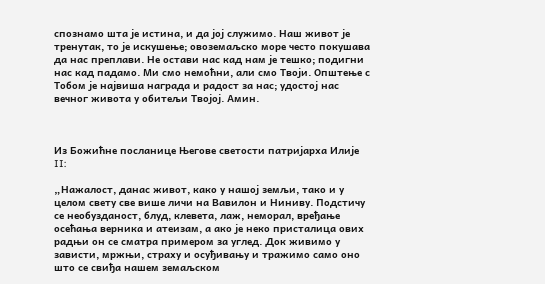спознамо шта је истина, и да јој служимо. Наш живот је тренутак, то је искушење; овоземаљско море често покушава да нас преплави. Не остави нас кад нам је тешко; подигни нас кад падамо. Ми смо немоћни, али смо Твоји. Општење с Тобом је највиша награда и радост за нас; удостој нас вечног живота у обитељи Твојој. Амин.



Из Божићне посланице Његове светости патријарха Илије II:

„Нажалост, данас живот, како у нашој земљи, тако и у целом свету све више личи на Вавилон и Ниниву. Подстичу се необузданост, блуд, клевета, лаж, неморал, вређање осећања верника и атеизам, а ако је неко присталица ових радњи он се сматра примером за углед. Док живимо у зависти, мржњи, страху и осуђивању и тражимо само оно што се свиђа нашем земаљском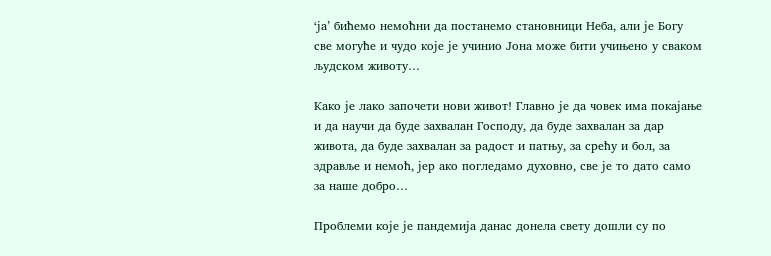‘ја’ бићемо немоћни да постанемо становници Неба, али је Богу све могуће и чудо које је учинио Јона може бити учињено у сваком људском животу…

Како је лако започети нови живот! Главно је да човек има покајање и да научи да буде захвалан Господу, да буде захвалан за дар живота, да буде захвалан за радост и патњу, за срећу и бол, за здравље и немоћ, јер ако погледамо духовно, све је то дато само за наше добро…

Проблеми које је пандемија данас донела свету дошли су по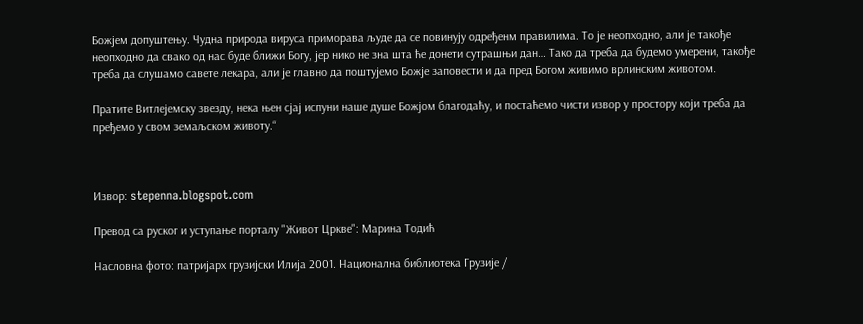Божјем допуштењу. Чудна природа вируса приморава људе да се повинују одређенм правилима. То је неопходно, али је такође неопходно да свако од нас буде ближи Богу, јер нико не зна шта ће донети сутрашњи дан… Тако да треба да будемо умерени, такође треба да слушамо савете лекара, али је главно да поштујемо Божје заповести и да пред Богом живимо врлинским животом.

Пратите Витлејемску звезду, нека њен сјај испуни наше душе Божјом благодаћу, и постаћемо чисти извор у простору који треба да пређемо у свом земаљском животу.“



Извор: stepenna.blogspot.com

Превод са руског и уступање порталу "Живот Цркве": Марина Тодић

Насловна фото: патријарх грузијски Илија 2001. Национална библиотека Грузије /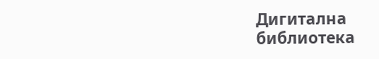Дигитална библиотека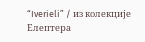“Iverieli” / из колекције  Елептера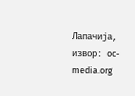Лапачија, извор: oc-media.org